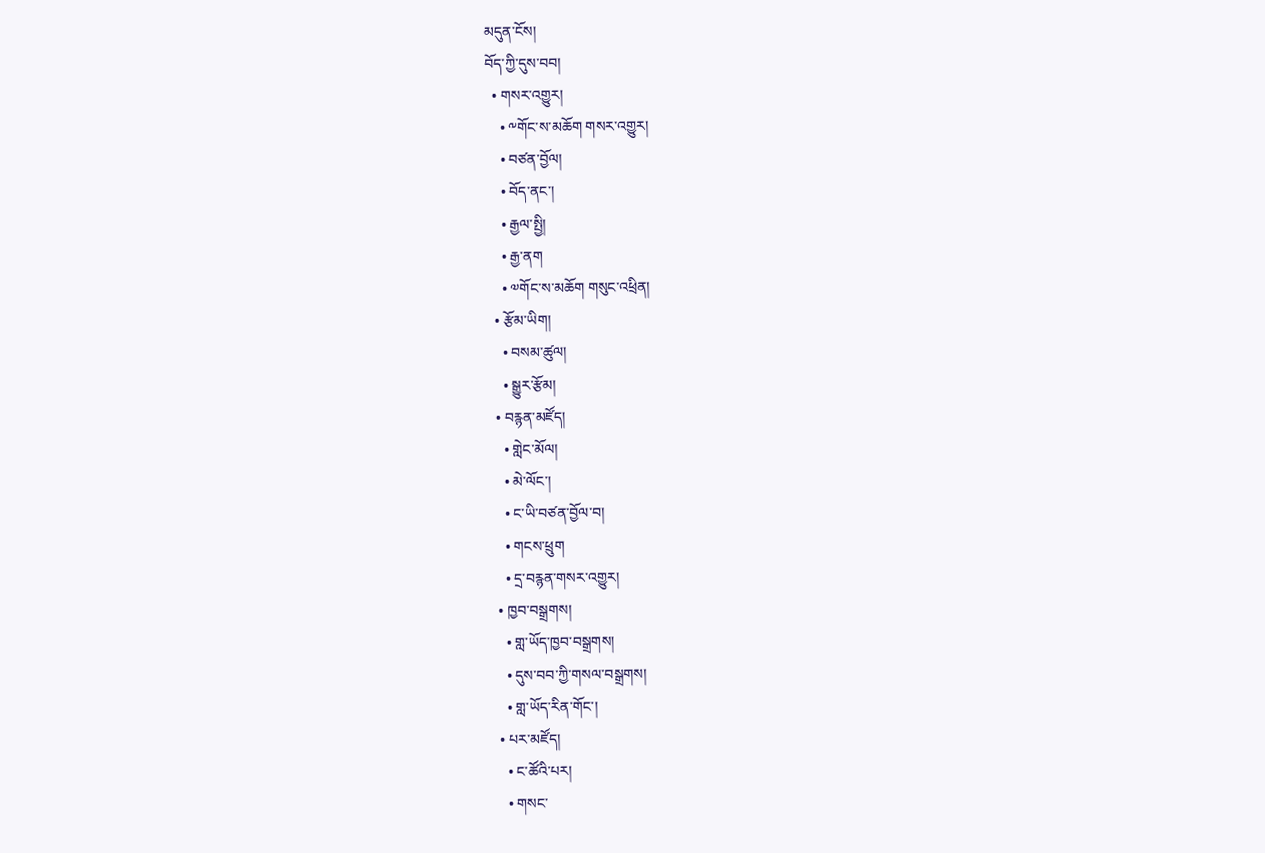མདུན་ངོས།
བོད་ཀྱི་དུས་བབ།
  • གསར་འགྱུར།
    • ༸གོང་ས་མཆོག གསར་འགྱུར།
    • བཙན་བྱོལ།
    • བོད་ནང་།
    • རྒྱལ་སྤྱི།
    • རྒྱ་ནག
    • ༧གོང་ས་མཆོག གསུང་འཕྲིན།
  • རྩོམ་ཡིག།
    • བསམ་ཚུལ།
    • སྒྱུར་རྩོམ།
  • བརྙན་མཛོད།
    • གླེང་མོལ།
    • མེ་ལོང་།
    • ང་ཡི་བཙན་བྱོལ་བ།
    • གངས་ཕྲུག
    • དྲ་བརྙན་གསར་འགྱུར།
  • ཁྱབ་བསྒྲགས།
    • གླ་ཡོད་ཁྱབ་བསྒྲགས།
    • དུས་བབ་ཀྱི་གསལ་བསྒྲགས།
    • གླ་ཡོད་རིན་གོང་།
  • པར་མཛོད།
    • ང་ཚོའི་པར།
    • གསང་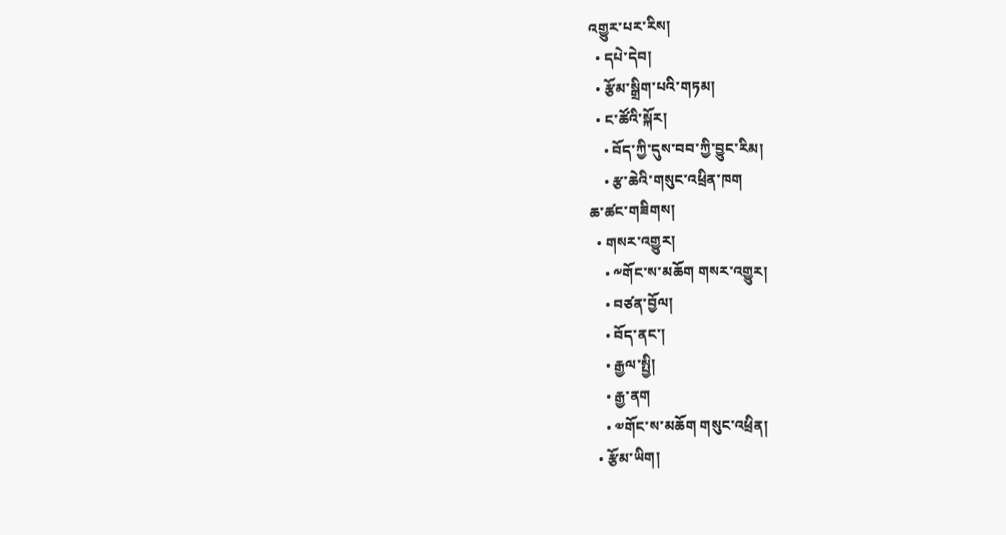འགྱུར་པར་རིས།
  • དཔེ་དེབ།
  • རྩོམ་སྒྲིག་པའི་གཏམ།
  • ང་ཚོའི་སྐོར།
    • བོད་ཀྱི་དུས་བབ་ཀྱི་བྱུང་རིམ།
    • རྩ་ཆེའི་གསུང་འཕྲིན་ཁག
ཆ་ཚང་གཟིགས།
  • གསར་འགྱུར།
    • ༸གོང་ས་མཆོག གསར་འགྱུར།
    • བཙན་བྱོལ།
    • བོད་ནང་།
    • རྒྱལ་སྤྱི།
    • རྒྱ་ནག
    • ༧གོང་ས་མཆོག གསུང་འཕྲིན།
  • རྩོམ་ཡིག།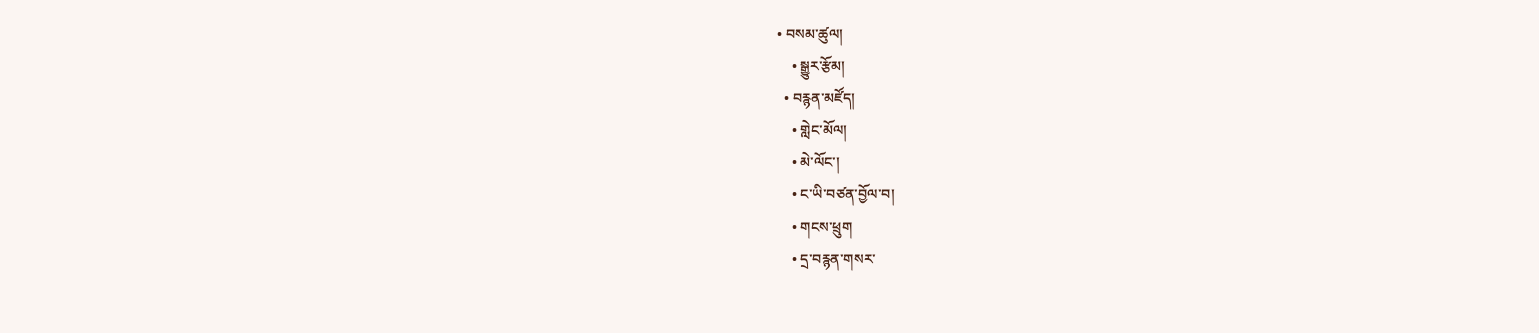• བསམ་ཚུལ།
    • སྒྱུར་རྩོམ།
  • བརྙན་མཛོད།
    • གླེང་མོལ།
    • མེ་ལོང་།
    • ང་ཡི་བཙན་བྱོལ་བ།
    • གངས་ཕྲུག
    • དྲ་བརྙན་གསར་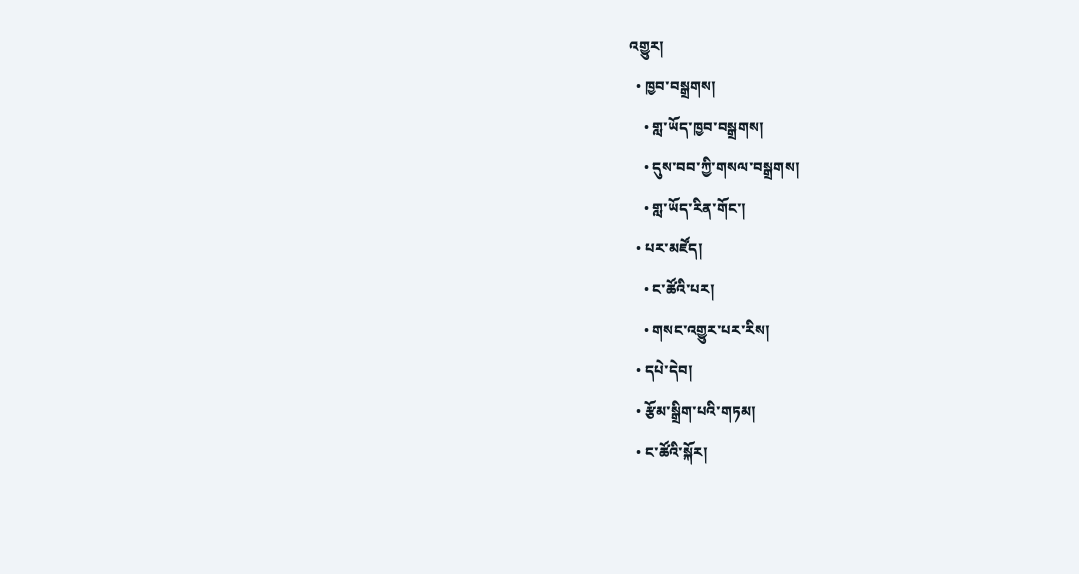འགྱུར།
  • ཁྱབ་བསྒྲགས།
    • གླ་ཡོད་ཁྱབ་བསྒྲགས།
    • དུས་བབ་ཀྱི་གསལ་བསྒྲགས།
    • གླ་ཡོད་རིན་གོང་།
  • པར་མཛོད།
    • ང་ཚོའི་པར།
    • གསང་འགྱུར་པར་རིས།
  • དཔེ་དེབ།
  • རྩོམ་སྒྲིག་པའི་གཏམ།
  • ང་ཚོའི་སྐོར།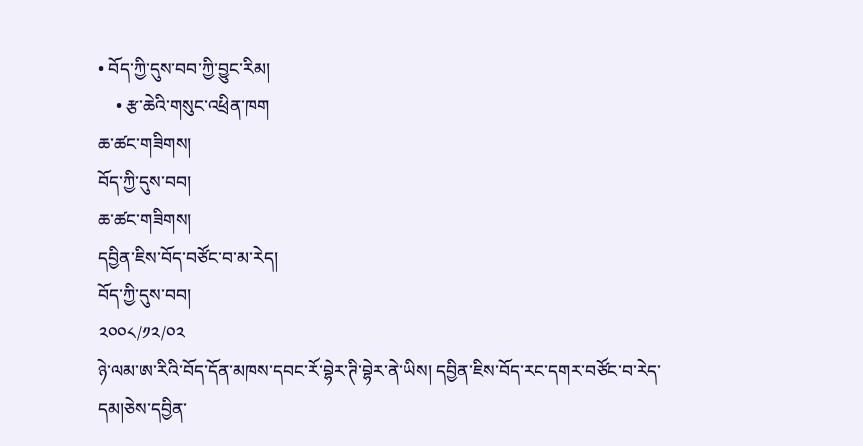• བོད་ཀྱི་དུས་བབ་ཀྱི་བྱུང་རིམ།
    • རྩ་ཆེའི་གསུང་འཕྲིན་ཁག
ཆ་ཚང་གཟིགས།
བོད་ཀྱི་དུས་བབ།
ཆ་ཚང་གཟིགས།
དབྱིན་ཇིས་བོད་བཙོང་བ་མ་རེད།
བོད་ཀྱི་དུས་བབ།
༢༠༠༨/༡༢/༠༢
ཉེ་ལམ་ཨ་རིའི་བོད་དོན་མཁས་དབང་རོ་བྷེར་ཊི་བྷེར་ནེ་ཡིས། དབྱིན་ཇིས་བོད་རང་དགར་བཙོང་བ་རེད་དམ།ཅེས་དབྱིན་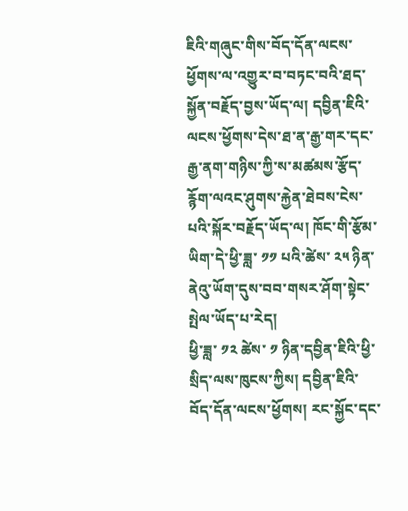ཇིའི་གཞུང་གིས་བོད་དོན་ལངས་ཕྱོགས་ལ་འགྱུར་བ་བཏང་བའི་ཐད་སྐྱོན་བརྗོད་བྱས་ཡོད་ལ། དབྱིན་ཇིའི་ལངས་ཕྱོགས་དེས་ཐ་ན་རྒྱ་གར་དང་རྒྱ་ནག་གཉིས་ཀྱི་ས་མཚམས་རྩོད་རྙོག་ལའང་ཤུགས་རྐྱེན་ཐེབས་ངེས་པའི་སྐོར་བརྗོད་ཡོད་ལ། ཁོང་གི་རྩོམ་ཡིག་དེ་ཕྱི་ཟླ་ ༡༡ པའི་ཚེས་ ༢༥ ཉིན་ནེའུ་ཡོག་དུས་བབ་གསར་ཤོག་སྟེང་སྤེལ་ཡོད་པ་རེད།
ཕྱི་ཟླ་ ༡༢ ཚེས་ ༡ ཉིན་དབྱིན་ཇིའི་ཕྱི་སྲིད་ལས་ཁུངས་ཀྱིས། དབྱིན་ཇིའི་བོད་དོན་ལངས་ཕྱོགས། རང་སྐྱོང་དང་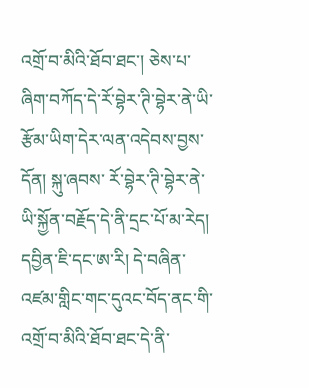འགྲོ་བ་མིའི་ཐོབ་ཐང་། ཅེས་པ་ཞིག་བཀོད་དེ་རོ་བྷེར་ཊི་བྷེར་ནེ་ཡི་རྩོམ་ཡིག་དེར་ལན་འདེབས་བྱས་དོན། སྐུ་ཞབས་ རོ་བྷེར་ཊི་བྷེར་ནེ་ ཡི་སྐྱོན་བརྗོད་དེ་ནི་དྲང་པོ་མ་རེད། དབྱིན་ཇི་དང་ཨ་རི། དེ་བཞིན་འཛམ་གླིང་གང་དུའང་བོད་ནང་གི་འགྲོ་བ་མིའི་ཐོབ་ཐང་དེ་ནི་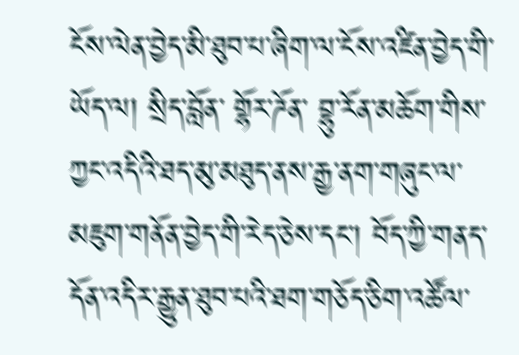ངོས་ལེན་བྱེད་མི་ཐུབ་པ་ཞིག་ལ་ངོས་འཛིན་བྱེད་གི་ཡོད་ལ། སྲིད་བློན་ གྷོར་ཌོན་ བྷུ་རོན་མཆོག་གིས་ཀྱང་འདིའི་ཐད་མུ་མཐུད་ནས་རྒྱ་ནག་གཞུང་ལ་མཇུག་གནོན་བྱེད་གི་རེད་ཅེས་དང་། བོད་ཀྱི་གནད་དོན་འདིར་རྒྱུན་ཐུབ་པའི་ཐག་གཅོད་ཅིག་འཚོལ་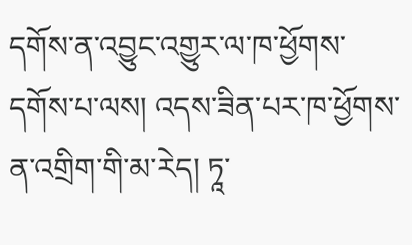དགོས་ན་འབྱུང་འགྱུར་ལ་ཁ་ཕྱོགས་དགོས་པ་ལས། འདས་ཟིན་པར་ཁ་ཕྱོགས་ན་འགྲིག་གི་མ་རེད། ཏཱ་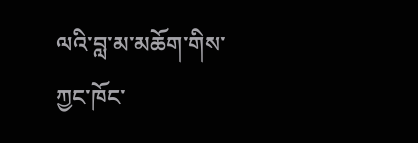ལའི་བླ་མ་མཆོག་གིས་ཀྱང་ཁོང་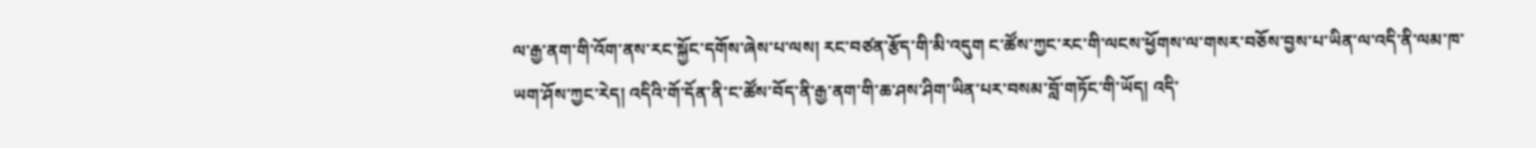ལ་རྒྱ་ནག་གི་འོག་ནས་རང་སྐྱོང་དགོས་ཞེས་པ་ལས། རང་བཙན་རྩོད་གི་མི་འདུག ང་ཚོས་ཀྱང་རང་གི་ལངས་ཕྱོགས་ལ་གསར་བཅོས་བྱས་པ་ཡིན་ལ་འདི་ནི་ལམ་ཁ་ཡག་ཤོས་ཀྱང་རེད། འདིའི་གོ་དོན་ནི་ང་ཚོས་བོད་ནི་རྒྱ་ནག་གི་ཆ་ཤས་ཤིག་ཡིན་པར་བསམ་བློ་གཏོང་གི་ཡོད། འདི་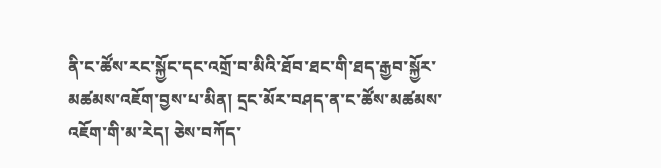ནི་ང་ཚོས་རང་སྐྱོང་དང་འགྲོ་བ་མིའི་ཐོབ་ཐང་གི་ཐད་རྒྱབ་སྐྱོར་མཚམས་འཇོག་བྱས་པ་མིན། དྲང་མོར་བཤད་ན་ང་ཚོས་མཚམས་འཇོག་གི་མ་རེད། ཅེས་བཀོད་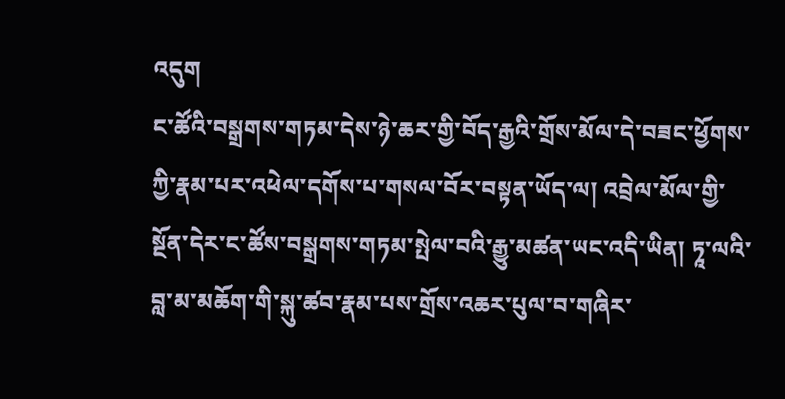འདུག
ང་ཚོའི་བསྒྲགས་གཏམ་དེས་ཉེ་ཆར་གྱི་བོད་རྒྱའི་གྲོས་མོལ་དེ་བཟང་ཕྱོགས་ཀྱི་རྣམ་པར་འཕེལ་དགོས་པ་གསལ་བོར་བསྟན་ཡོད་ལ། འབྲེལ་མོལ་གྱི་སྔོན་དེར་ང་ཚོས་བསྒྲགས་གཏམ་སྤེལ་བའི་རྒྱུ་མཚན་ཡང་འདི་ཡིན། ཏཱ་ལའི་བླ་མ་མཆོག་གི་སྐུ་ཚབ་རྣམ་པས་གྲོས་འཆར་པུལ་བ་གཞིར་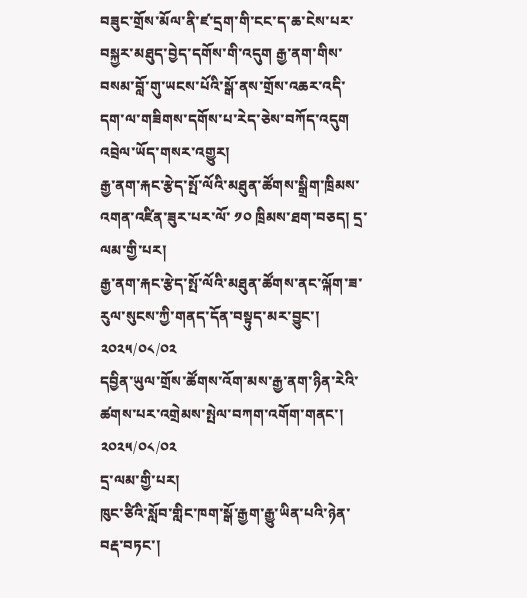བཟུང་གྲོས་མོལ་ནི་ཛ་དྲག་གི་ངང་ད་ཆ་ངེས་པར་བསྐྱར་མཐུད་བྱེད་དགོས་གི་འདུག རྒྱ་ནག་གིས་བསམ་བློ་གུ་ཡངས་པོའི་སྒོ་ནས་གྲོས་འཆར་འདི་དག་ལ་གཟིགས་དགོས་པ་རེད་ཅེས་བཀོད་འདུག
འབྲེལ་ཡོད་གསར་འགྱུར།
རྒྱ་ནག་རྐང་རྩེད་སྤོ་ལོའི་མཐུན་ཚོགས་སྒྲིག་ཁྲིམས་འགན་འཛིན་ཟུར་པར་ལོ་ ༡༠ ཁྲིམས་ཐག་བཅད། དྲ་ལམ་གྱི་པར།
རྒྱ་ནག་རྐང་རྩེད་སྤོ་ལོའི་མཐུན་ཚོགས་ནང་ལྐོག་ཟ་རུལ་སུངས་ཀྱི་གནད་དོན་བསྟུད་མར་བྱུང་།
༢༠༢༥/༠༨/༠༢
དབྱིན་ཡུལ་གྲོས་ཚོགས་འོག་མས་རྒྱ་ནག་ཉིན་རེའི་ཚགས་པར་འགྲེམས་སྤེལ་བཀག་འགོག་གནང་།
༢༠༢༥/༠༨/༠༢
དྲ་ལམ་གྱི་པར།
ཁུང་ཙིའི་སློབ་གླིང་ཁག་སྒོ་རྒྱག་རྒྱུ་ཡིན་པའི་ཉེན་བརྡ་བཏང་།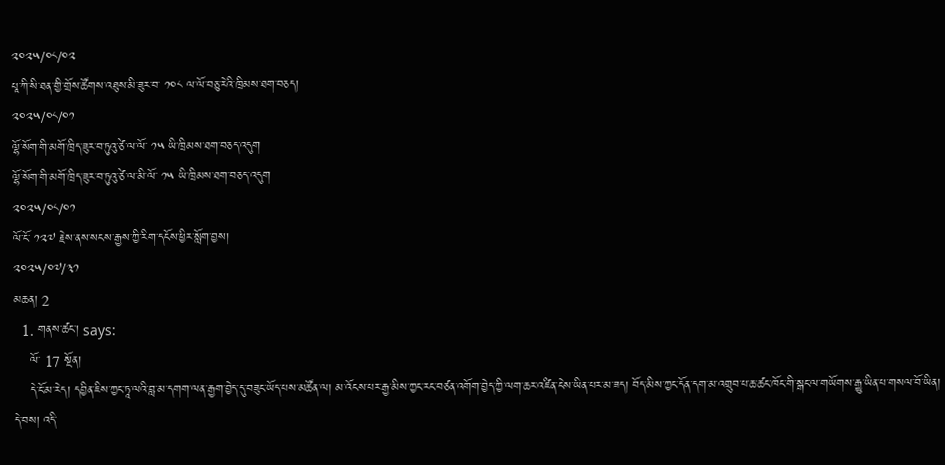༢༠༢༥/༠༨/༠༢
པཱ་ཀི་སི་ཐན་གྱི་གྲོས་ཚོགས་འཐུས་མི་ཟུར་བ་ ༡༠༨ ལ་ལོ་བཅུ་རེའི་ཁྲིམས་ཐག་བཅད།
༢༠༢༥/༠༨/༠༡
ལྷོ་སོག་གི་མགོ་ཁྲིད་ཟུར་བ་ཏུའུ་ཙེ་ལ་ལོ་ ༡༥ ཡི་ཁྲིམས་ཐག་བཅད་འདུག
ལྷོ་སོག་གི་མགོ་ཁྲིད་ཟུར་བ་ཏུའུ་ཙེ་ལ་མི་ལོ་ ༡༥ ཡི་ཁྲིམས་ཐག་བཅད་འདུག
༢༠༢༥/༠༨/༠༡
ལོ་ངོ་ ༡༢༧ རྗེས་ནས་སངས་རྒྱས་ཀྱི་རིག་དངོས་ཕྱིར་སློག་བྱས།
༢༠༢༥/༠༧/༣༡
མཆན། 2
  1. གནས་ཚང་། says:
    ལོ་ 17 སྔོན།
    དེ་ངོ་མ་རེད། དབྱིན་ཇིས་ཀྱང་ཏཱ་ལའི་བླ་མ་དགག་ལན་རྒྱག་བྱེད་དུ་བཟུང་ཡོད་པས་མཚོན་ལ། མ་འོངས་པར་རྒྱ་མིས་ཀྱང་རང་བཙན་འགོག་བྱེད་ཀྱི་ལག་ཆར་འཛིན་ངེས་ཡིན་པར་མ་ཟད། བོད་མིས་ཀྱང་དོན་དག་མ་འགྲུབ་པ་ཆ་ཚང་ཁོང་གི་སྒང་ལ་གཡོགས་རྒྱུ་ཡིན་པ་གསལ་བོ་ཡིན། དེ་བས། འདི་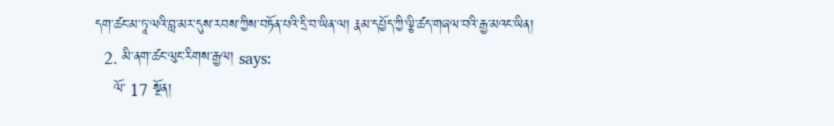དག་ཚང་མ་ཏཱ་ལའི་བླ་མར་དུས་རབས་ཀྱིས་བཏོན་པའི་དྲི་བ་ཡིན་ལ། རྣམ་དཔྱོད་ཀྱི་ལྕི་ཚད་གཞལ་བའི་རྒྱ་མའང་ཡིན།
  2. མི་ནག་ཚང་ལུང་རིགས་རྒྱལ། says:
    ལོ་ 17 སྔོན།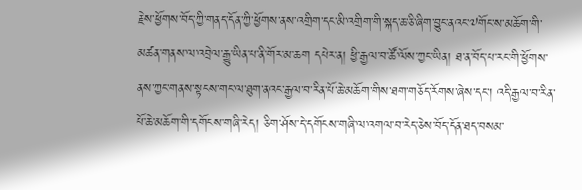རྗེས་ཕྱོགས་བོད་ཀྱི་གནད་དོན་ཀྱི་ཕྱོགས་ནས་འགྲིག་དང་མི་འགྲིག་གི་སྐད་ཆ་ཅི་ཞིག་བྱུང་ནའང་༧གོང་ས་མཆོག་གི་མཚན་གནས་ལ་འབྲེལ་རྒྱུ་ཡིན་པ་ནི་གོར་མ་ཆག དཔེར་ན། ཕྱི་རྒྱལ་བ་ཚོ་ལོས་ཀྱང་ཡིན། ཐ་ན་བོད་པ་རང་གི་ཕྱོགས་ནས་ཀྱང་གནས་སྟངས་གང་ལ་ཐུག་ནའང་རྒྱལ་བ་རིན་པོ་ཆེ་མཆོག་གིས་ཐག་གཅོད་རོགས་ཞེས་དང་། འདི་རྒྱལ་བ་རིན་པོ་ཆེ་མཆོག་གི་དགོངས་གཞི་རེད། ཅིག་ཤོས་དེ་དགོངས་གཞི་ལ་འགལ་བ་རེད་ཅེས་བོད་དོན་ཐད་བསམ་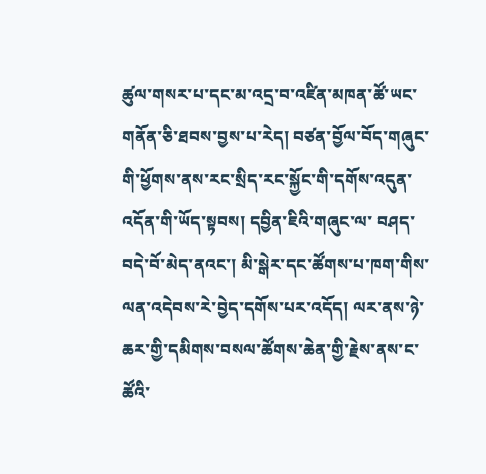ཚུལ་གསར་པ་དང་མ་འདྲ་བ་འཛིན་མཁན་ཚོ་ཡང་གནོན་ཅི་ཐབས་བྱས་པ་རེད། བཙན་བྱོལ་བོད་གཞུང་གི་ཕྱོགས་ནས་རང་སྲིད་རང་སྐྱོང་གི་དགོས་འདུན་འདོན་གི་ཡོད་སྟབས། དབྱིན་ཇིའི་གཞུང་ལ་ བཤད་བདེ་བོ་མེད་ནའང་། མི་སྒེར་དང་ཚོགས་པ་ཁག་གིས་ལན་འདེབས་རེ་བྱེད་དགོས་པར་འདོད། ལར་ནས་ཉེ་ཆར་གྱི་དམིགས་བསལ་ཚོགས་ཆེན་གྱི་རྗེས་ནས་ང་ཚོའི་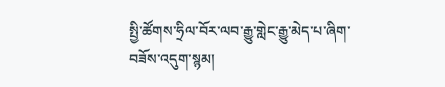སྤྱི་ཚོགས་ཧྲིལ་བོར་ལབ་རྒྱུ་གླེང་རྒྱུ་མེད་པ་ཞིག་བཟོས་འདུག་སྙམ།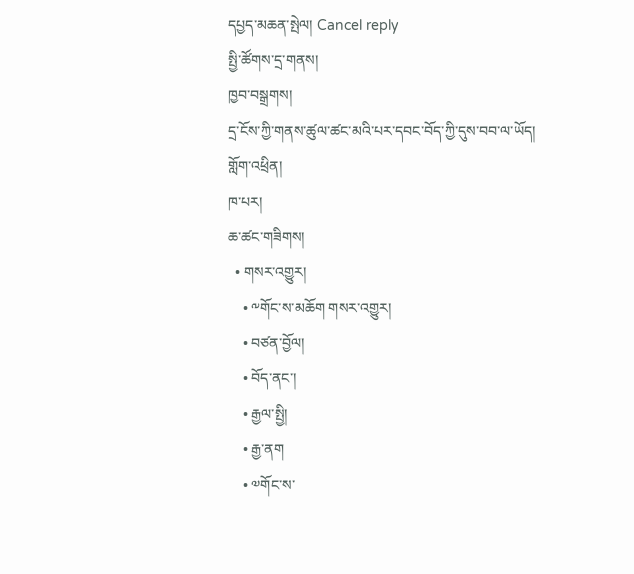དཔྱད་མཆན་སྤེལ། Cancel reply
སྤྱི་ཚོགས་དྲ་གནས།
ཁྱབ་བསྒྲགས།
དྲ་ངོས་ཀྱི་གནས་ཚུལ་ཚང་མའི་པར་དབང་བོད་ཀྱི་དུས་བབ་ལ་ཡོད།
གློག་འཕྲིན།
ཁ་པར།
ཆ་ཚང་གཟིགས།
  • གསར་འགྱུར།
    • ༸གོང་ས་མཆོག གསར་འགྱུར།
    • བཙན་བྱོལ།
    • བོད་ནང་།
    • རྒྱལ་སྤྱི།
    • རྒྱ་ནག
    • ༧གོང་ས་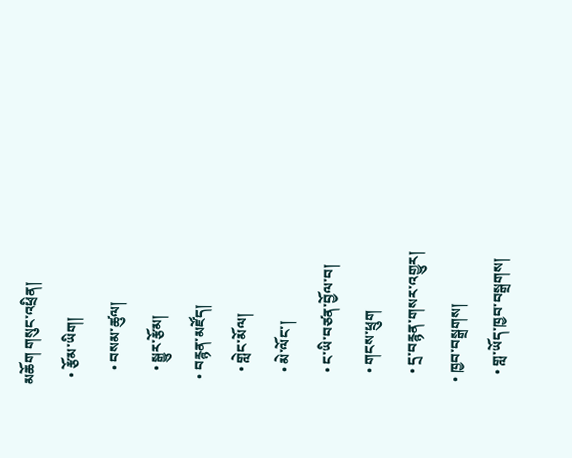མཆོག གསུང་འཕྲིན།
  • རྩོམ་ཡིག།
    • བསམ་ཚུལ།
    • སྒྱུར་རྩོམ།
  • བརྙན་མཛོད།
    • གླེང་མོལ།
    • མེ་ལོང་།
    • ང་ཡི་བཙན་བྱོལ་བ།
    • གངས་ཕྲུག
    • དྲ་བརྙན་གསར་འགྱུར།
  • ཁྱབ་བསྒྲགས།
    • གླ་ཡོད་ཁྱབ་བསྒྲགས།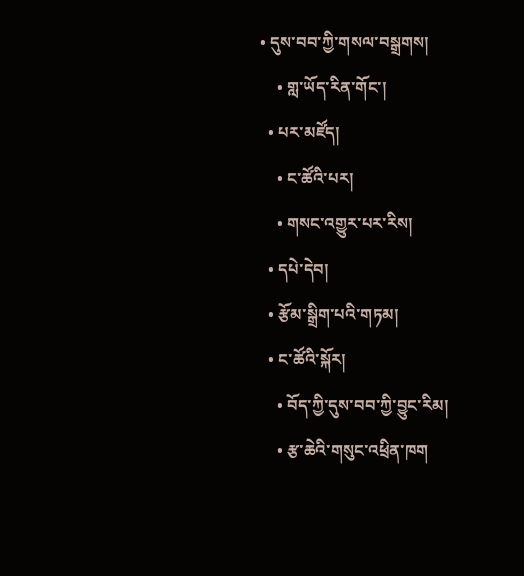• དུས་བབ་ཀྱི་གསལ་བསྒྲགས།
    • གླ་ཡོད་རིན་གོང་།
  • པར་མཛོད།
    • ང་ཚོའི་པར།
    • གསང་འགྱུར་པར་རིས།
  • དཔེ་དེབ།
  • རྩོམ་སྒྲིག་པའི་གཏམ།
  • ང་ཚོའི་སྐོར།
    • བོད་ཀྱི་དུས་བབ་ཀྱི་བྱུང་རིམ།
    • རྩ་ཆེའི་གསུང་འཕྲིན་ཁག